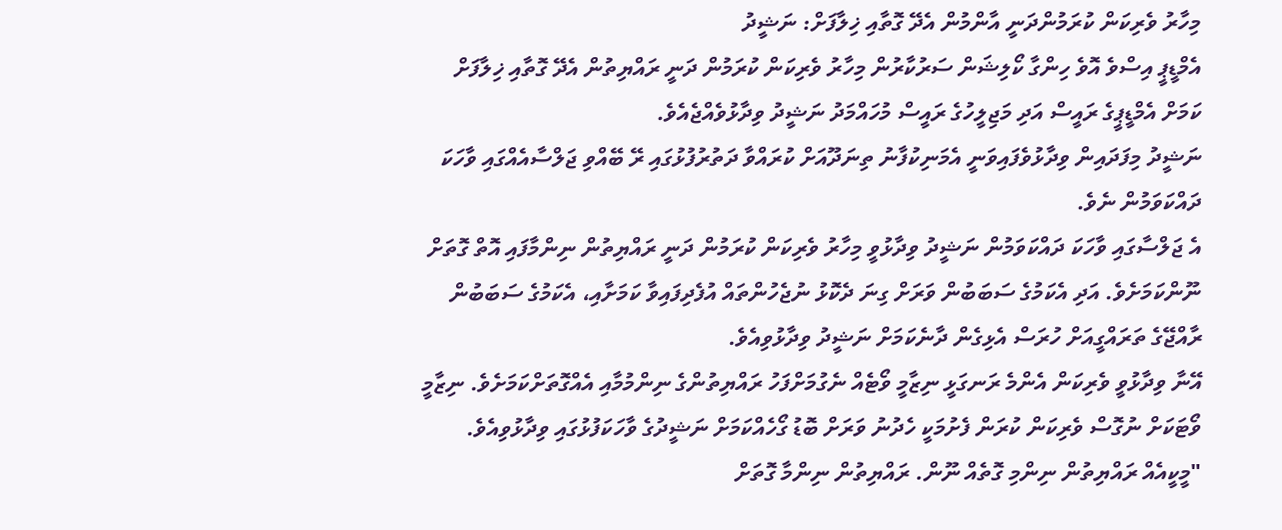މިހާރު ވެރިކަން ކުރަމުންދަނީ އާންމުން އެދޭ ގޮތާއި ޚިލާފަށް: ނަޝީދު
އެމްޑީޕީ އިސްވެ އޮވެ ހިންގާ ކޯލިޝަން ސަރުކާރުން މިހާރު ވެރިކަން ކުރަމުން ދަނީ ރައްޔިތުން އެދޭ ގޮތާއި ޚިލާފަށް ކަމަށް އެމްޑީޕީގެ ރައީސް އަދި މަޖިލީހުގެ ރައީސް މުހައްމަދު ނަޝީދު ވިދާޅުވެއްޖެއެވެ.
ނަޝީދު މިފަދައިން ވިދާޅުވެފައިވަނީ އެމަނިކުފާނު ތިނަދޫއަށް ކުރައްވާ ދަތުރުފުޅުގައި ރޭ ބޭއްވި ޖަލްސާއެއްގައި ވާހަކަ ދައްކަވަމުން ނެވެ.
އެ ޖަލްސާގައި ވާހަކަ ދައްކަވަމުން ނަޝީދު ވިދާޅުވީ މިހާރު ވެރިކަން ކުރަމުން ދަނީ ރައްޔިތުން ނިންމާފައި އޮތް ގޮތަށް ނޫންކަމަށެވެ. އަދި އެކަމުގެ ސަބަބުން ވަރަށް ގިނަ ދެކޮޅު ނުޖެހުންތައް އުފެދިފައިވާ ކަމަށާއި، އެކަމުގެ ސަބަބުން ރާއްޖޭގެ ތަރައްގީއަށް ހުރަސް އެޅިގެން ދާނެކަމަށް ނަޝީދު ވިދާޅުވިއެވެ.
އޭނާ ވިދާޅުވީ ވެރިކަން އެންމެ ރަނގަޅީ ނިޒާމީ ވޯޓެއް ނެގުމަށްފަހު ރައްޔިތުންގެ ނިންމުމާއި އެއްގޮތަށްކަމަށެވެ. ނިޒާމީ ވޯޓަކަށް ނުގޮސް ވެރިކަން ކުރަން ފެށުމަކީ ހެދުނު ވަރަށް ބޮޑު ގޯހެއްކަމަށް ނަޝީދުގެ ވާހަކަފުޅުގައި ވިދާޅުވިއެވެ.
"މީކީއެއް ރައްޔިތުން ނިންމި ގޮތެއް ނޫން. ރައްޔިތުން ނިންމާ ގޮތަށް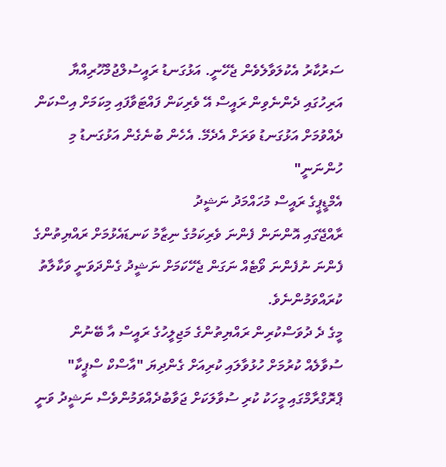ސަރުކާރު އެކުލަވާލެވެން ޖެހޭނީ. އަޅުގަނޑު ރައީސުލްޖުމްހޫރިއްޔާ އަރިހުގައި ދެންނެވިން ރައީސް އޭ ވެރިކަން ފައްޓަވާފައި މިކަމަށް އިސްކަން ދެއްވުމަށް އަޅުގަނޑު ވަރަށް އެދެމޭ. އެހެން ބުނެގެން އަޅުގަނޑު މި ހުންނަނީ"
އެމްޑީޕީގެ ރައީސް މުހައްމަދު ނަޝީދު
ރާއްޖޭގައި އޮންނަން ފެންނަ ވެރިކަމުގެ ނިޒާމު ކަނޑައެޅުމަށް ރައްޔިތުންގެ ފެންނަ ނުފެންނަ ވޯޓެއް ނަގަން ޖެހޭކަމަށް ނަޝީދު ގެންދަވަނީ ވަކާލާތު ކުރައްވަމުންނެވެ.
މީގެ ދެ ދުވަސްކުރިން ރައްޔިތުންގެ މަޖިލީހުގެ ރައީސް އާ ބޭނުން ސުވާލެއް ކުރުމަށް ހުޅުވާލައި ކުރިއަށް ގެންދިޔަ "އާސްކް ސްޕީކާ" ޕްރޮގްރާމްގައި މީހަކު ކުރި ސުވާލަކަށް ޖަވާބުދެއްވަމުންވެސް ނަޝީދު ވަނީ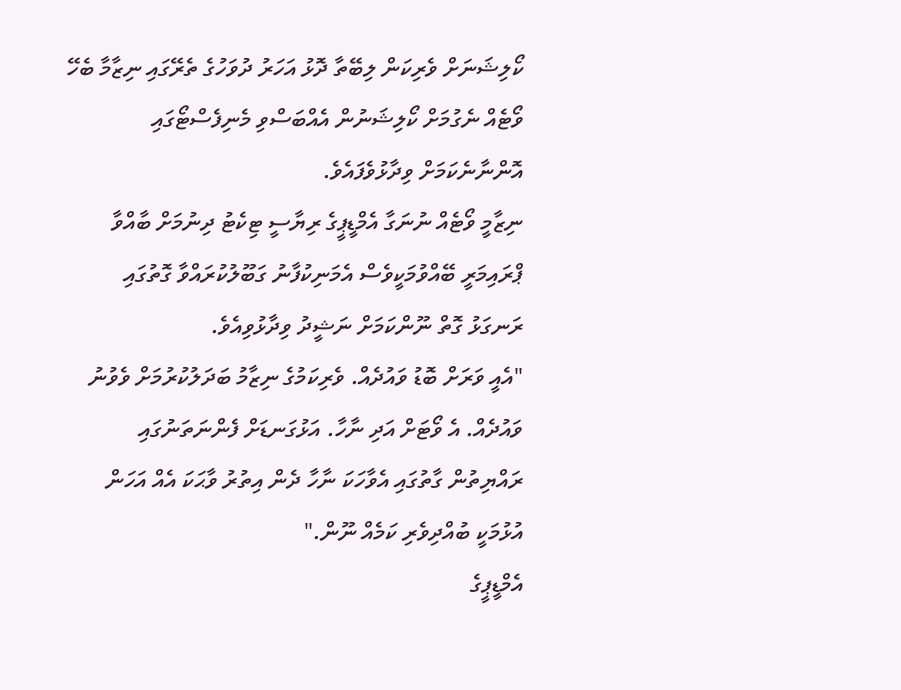ކޯލިޝަނަށް ވެރިކަން ލިބޭތާ ދޮޅު އަހަރު ދުވަހުގެ ތެރޭގައި ނިޒާމާ ބެހޭ ވޯޓެއް ނެގުމަށް ކޯލިޝަނުން އެއްބަސްވި މެނިފެސްޓޯގައި އޮންނާނެކަމަށް ވިދާޅުވެފައެވެ.
ނިޒާމީ ވޯޓެއް ނުނަގާ އެމްޑީޕީގެ ރިޔާސީ ޓިކެޓު ދިނުމަށް ބާއްވާ ޕްރައިމަރީ ބޭއްވުމަކީވެސް އެމަނިކުފާނު ގަބޫލުކުރައްވާ ގޮތުގައި ރަނގަޅު ގޮތް ނޫންކަމަށް ނަޝީދު ވިދާޅުވިއެވެ.
"އެއީ ވަރަށް ބޮޑު ވައުދެއް. ވެރިކަމުގެ ނިޒާމު ބަދަލުކުރުމަށް ވެވުނު ވައުދެއް. އެ ވޯޓަށް އަދި ނާހާ. އަޅުގަނޑަށް ފެންނަތަނުގައި ރައްޔިތުން ގާތުގައި އެވާހަކަ ނާހާ ދެން އިތުރު ވާޙަކަ އެއް އަހަން އުޅުމަކީ ބުއްދިވެރި ކަމެއް ނޫން."
އެމްޑީޕީގެ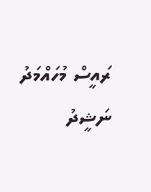ރައީސް މުހައްމަދު ނަޝީދު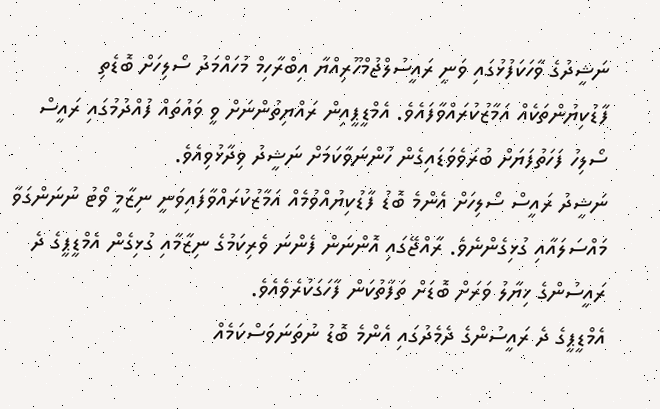ނަޝީދުގެ ވާހަކަފުޅުގައި ވަނީ ރައީސުލްޖުމްހޫރިއްޔާ އިބްރާހިމް މުހައްމަދު ސޯލިހަށް ބޮޑެތި ފާޑުކިޔުންތަކެއް އަމާޒުކުރައްވާފައެވެ. އެމްޑީޕީއިން ރައްޔިތުންނަށް ވީ ވައުތައް ފުއްދުމުގައި ރައީސް ސޯލިހު ފަހަތުފަޔަށް ބުރަވެވަޑައިގެން ހުންނަވާކަމަށް ނަޝީދު ވިދާޅުވިއެވެ.
ނަޝީދު ރައީސް ސޯލިހަށް އެންމެ ބޮޑު ފާޑުކިޔުއްވުމެއް އަމާޒުކުރައްވާފައިވަނީ ނިޒާމީ ވޯޓު ނުނަންގަވާ މައްސަލައާއި ގުޅިގެންނެވެ. ރާއްޖޭގައި އޮންނަން ފެންނަ ވެރިކަމުގެ ނިޒާމާއި ގުޅިގެން އެމްޑީޕީގެ ދެ ރައީސުންގެ ޚިޔާލު ވަރަށް ބޮޑަށް ތަފާތުކަން ފާހަގަކުރެވެއެވެ.
އެމްޑީޕީގެ ދެ ރައީސުންގެ ދެމެދުގައި އެންމެ ބޮޑު ނުތަނަވަސްކަމެއް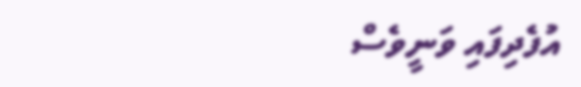އުފެދިފައި ވަނީވެސް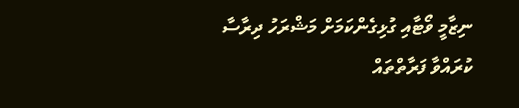ނިޒާމީ ވޯޓާއި ގުޅިގެންކަމަށް މަޝްރަހު ދިރާސާ ކުރައްވާ ފަރާތްތައް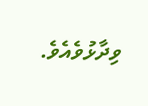ވިދާޅުވެއެވެ.